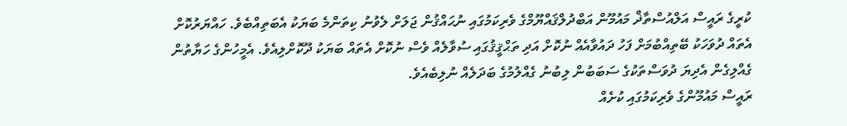ކުރީގެ ރައީސް އަލްއުސްތާޛް މައުމޫން އަބްދުލްޤައްޔޫމްގެ ވެރިކަމުގައި ނުޙައްޤުން ޖަލަށް ލެވުނު ކިތަންމެ ބަޔަކު އެބަތިއްބެވެ. ހައްޔަރުކޮށް އެތައް ދުވަހަކު ބޭތިއްބުމަށް ފަހު ދައުވާއެއް ނުކޮށް އަދި ތަޙްޤީޤުގައި ސުވާލެއް ވެސް ނުކޮށް އެތައް ބަޔަކު ދޫކޮށްލިއެވެ. އެމީހުންގެ ހަޔާތުން ގެއްލިގެން އެދިޔަ ދުވަސްތަކުގެ ސަބަބުން ލިބުނު ގެއްލުމުގެ ބަދަލެއް ނުލިބެއެވެ.
ރައީސް މައުމޫންގެ ވެރިކަމުގައި ކުށެއް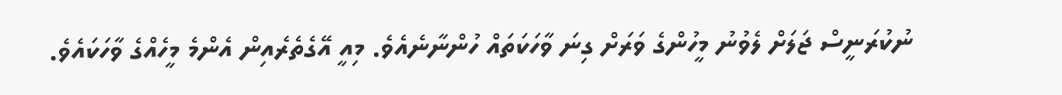ނުކުރަނީސް ޖަލަށް ލެވުނު މީހުންގެ ވަރަށް ގިނަ ވާހަކަތައް ހުންނާނެއެވެ. މިއީ އޭގެތެރެއިން އެންމެ މީހެއްގެ ވާހަކައެވެ.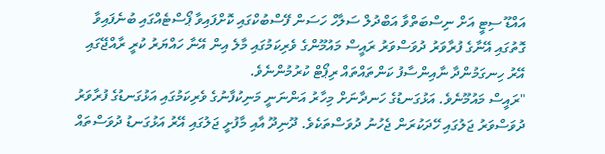އައްޑޫ ސިޓީ އަށް ނިސްބަތްވާ އަބްދުލް ސަލާހް ހަސަން ފޭސްބުކްގައި ކޮށްފައިވާ ޕޯސްޓެއްގައި ބުނެފައިވާ ގޮތުގައި އޭނާގެ ފުރާވަރު ދުވަސްވަރު ރައީސް މައުމޫންގެ ވެރިކަމުގައި މާލެ އިން އޭނާ ހައްޔަރު ކުރީ ރާއްޖޭގައި އޭރު ހިނގަމުންދާ ނާއިންސާފު ކަންތައްތައް ރިޕޯޓް ކުރުމުންނެވެ.
"ރައީސް މައުމޫނެވެ. އަޅުގަނޑުގެ ހަނދާނަށް މިހާރު އަންނަނީ މަނިކުފާނުގެ ވެރިކަމުގައި އަޅުގަނޑުގެ ފުރާވަރު ދުވަސްވަރު ޖަލުގައި ހޭދަކުރަން ޖެހުނު ދުވަސްތަކެވެ. ދޫނިދޫ އާއި މާފުށީ ޖަލުގައި އޭރު އަޅުގަނޑު ދުވަސްތައް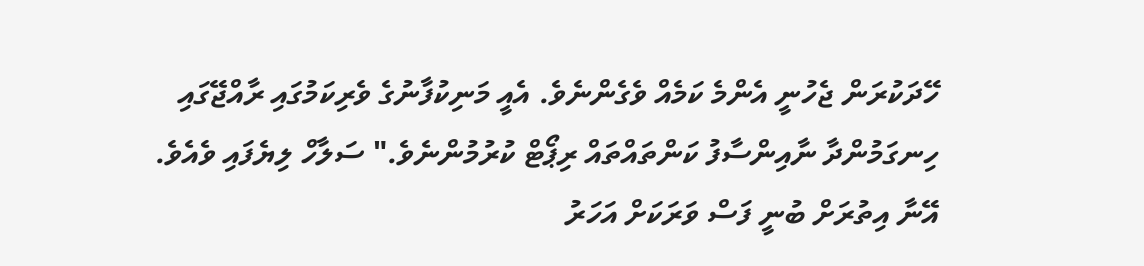ހޭދަކުރަން ޖެހުނީ އެންމެ ކަމެއް ވެގެންނެވެ. އެއީ މަނިކުފާނުގެ ވެރިކަމުގައި ރާއްޖޭގައި ހިނގަމުންދާ ނާއިންސާފު ކަންތައްތައް ރިޕޯޓް ކުރުމުންނެވެ." ސަލާހް ލިޔެފައި ވެއެވެ.
އޭނާ އިތުރަށް ބުނީ ފަސް ވަރަކަށް އަހަރު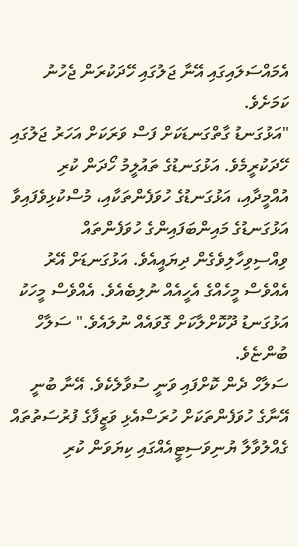އެމައްސަލައިގައި އޭނާ ޖަލުގައި ހޭދަކުރަން ޖެހުނު ކަމަށެވެ.
"އަޅުގަނޑު ގާތްގަނޑަކަށް ފަސް ވަރަކަށް އަހަރު ޖަލުގައި ހޭދަކުރީމެވެ. އަޅުގަނޑުގެ ތައުލީމު ހޯދަން ކުރި އުއްމީދާއި، އަޅުގަނޑުގެ ހުވަފެންތަކާއި، މުސްކުޅިވެފައިވާ އަޅުގަނޑުގެ މައިންބަފައިންގެ ހުވަފެންތައް ވިއްސިވިހާލިވެގެން ދިޔައީއެވެ. އަޅުގަނޑަށް އޭރު އެއްވެސް މީހެއްގެ އެހީއެއް ނުލިބެއެވެ. އެއްވެސް މީހަކު އަޅުގަނޑު ދޫކޮށްލާކަށް ގޮވައެއް ނުލައެވެ." ސަލާހް ބުންޏެވެ.
ސަލާހް ދެން ކޮށްފައި ވަނީ ސުވާލެކެވެ. އޭނާ ބުނީ އޭނާގެ ހުވަފެންތަކަށް ހުރަސްއެޅި ވަޒީފާގެ ފުރުސަތުތައް ގެއްލުވާލާ ޔުނިވަސިޓީއެއްގައި ކިޔަވަން ކުރި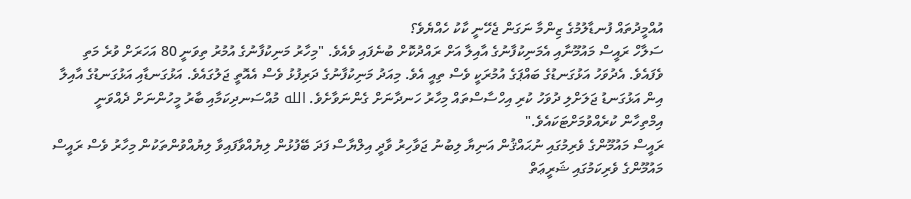އުއްމީދުތައް ފުނޑާލުމުގެ ޒިންމާ ނަގަން ޖެހޭނީ ކާކު ހެއްޔެވެ؟
ސަލާހް ރައީސް މައުމޫނާއި އެމަނިކުފާނުގެ އާއިލާ އަށް ރައްދުކޮށް ބުނެފައި ވެއެވެ. "މިހާރު މަނިކުފާނުގެ އުމުރު ތިވަނީ 80 އަހަރަށް ވުރެ މަތި ވެފައެވެ. އެދުވަހު އަޅުގަނޑުގެ ބައްޕަގެ އުމުރަކީ ވެސް ތިއީ އެވެ. މިއަދު މަނިކުފާނުގެ ދަރިފުޅު ވެސް އެއޮތީ ޖަލުގައެވެ. އަޅުގަނޑާއި އަޅުގަނޑުގެ އާއިލާ އިން އަޅުގަނޑު ޖަލަށްލި ދުވަހު ކުރި އިހްސާސްތައް މިހާރު ހަނދާނަށް ގެންނަވާށެވެ. الله މުއްސަނދިކަމާއި ބާރު މީހުންނަށް ދެއްވަނީ އިމްތިހާން ކުރެއްވުމަށްޓަކައެވެ."
ރައީސް މައުމޫންގެ ވެރިމުގައި ނުޙައްޤުން އަނިޔާ ލިބުނު ޖަވާހިރު ވާދީ އިލްޔާސް ފަދަ ބޭފުޅުން ލިޔުއްވާފައިވާ ލިޔުއްވުންތަކުން މިހާރު ވެސް ރައީސް މައުމޫންގެ ވެރިކަމުގައި ޝަރީޢަތް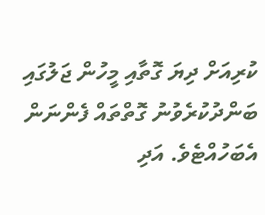ކުރިއަށް ދިޔަ ގޮތާއި މީހުން ޖަލުގައި ބަންދުކުރެވުނު ގޮތްތައް ފެންނަން އެބަހުއްޓެވެ. އަދި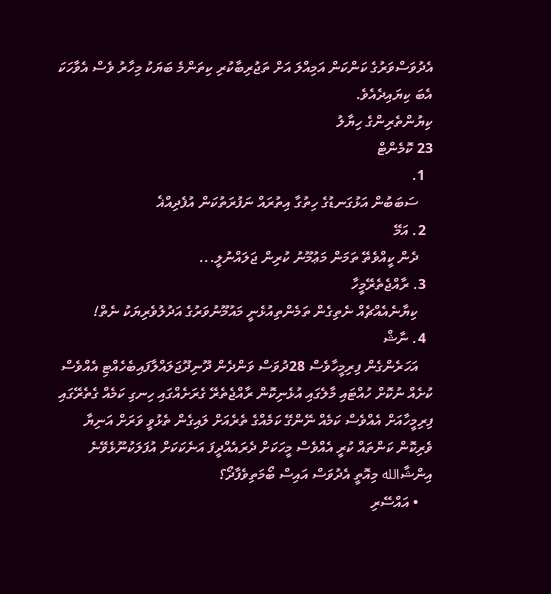އެދުވަސްވަރުގެ ކަންކަން އަމިއްލަ އަށް ތަޖުރިބާކުރި ކިތަންމެ ބަޔަކު މިހާރު ވެސް އެވާހަކަ އެބަ ކިޔައިދެއެވެ.
ކިޔުންތެރިންގެ ހިޔާލު
23 ކޮމެންޓް
  1.
    ސަބަބުން އަޅުގަނޑުގެ ހިތުގާ އިތުރައް ނަފުރަތުކަން އުފެދިއްޣެ
  2. އަމޭ
    ދެން ކީއްވެތޭ ތަމަން މަޢުމޫނު ކުރިން ޖަލައްނުލީ...
  3. ރާއްޖެތެރޭމީހާ
    ކިޔާނެއެއްޗެއް ނެތިގެން ތަމެންތިއުޅެނީ މައުމޫނުވަރުގެ އަދުލުވެރިޔަކު ނެތް!
  4. ނާޝް
    އަހަރެންގެން ފިރިމީހާވެސް 28ދުވަސް ވަންދެން ދޫނިދޫޖަލައްލާފައިބެހެއްޓި އެއްވެސް ކުށެއް ނުކޮށް ހުއްޓައި މާލެގައި އުޅެނިކޮން ރާއްޖެތެރޭ ގެރަށެއްގައި ހިނގި ކަމެއް ގެތެރޭގައި ފިރިމީހާއަށް އެއްވެސް ކަމެއް ނޭންގޭ ކަމެއްގެ ތެރެއަށް ލައިގެން ތެޅުވީ ވަރަށް އަނިޔާ ވެރިކޮން ކަންތައް ކުރީ އެއްވެސް މީހަކަށް ދެރައެއްދީފަ އަނެކަކަށް އުފަލަކުނޫޅެވޭނެ އިންޝާالله މިއޮތީ އެދުވަސް އައިސް ބޯމަތިވެފާދޯ؟
    • އައްސޭރި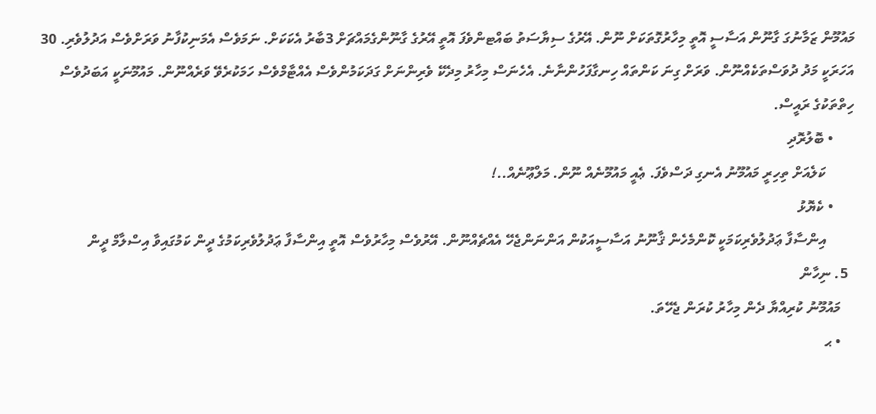މައުމޫން ޒަމާނުގަ ގާނޫން އަސާސީ އޮތީ މިހާރުގޮތަކަށް ނޫން. އޭރުގެ ސިޔާސަތު ބައްޓންވެފަ އޮތީ އޭރުގެ ގާނޫންގެމައްޗަށް 3ބާރު އެކަކަށް. ނަމަވެސް އެމަނިކުފާނު ވަރަށްވެސް އަދުލުވެރި. 30 އަހަރަކީ މަދު ދުވަސްތަކެއްނޫން. ވަރަށް ގިނަ ކަންތައް ހިނގާފަހުންނާނެ. އެހެނަސް މިހާރު މިދެކޭ ވެރިންނަށް ގަދަކަމުންވެސް އެއްޓާމްވެސް ހަމަކުރެވޭ ވަރެއްނޫން. މައުމޫނަކީ އަބަދުވެސް ހިތްތަކުގެ ރައީސް.
      • ބޮލުރޮދި
        ކަލެއަށް ތިހިރީ މައުމޫނު އެނގި ދަސްވެފަ. ޢެއީ މައުމޫނެއް ނޫން. މަލްޢޫނެއް..!
      • ކެޔޮޅު
        އިންސާފާ ޢަދުލުވެރިކަމަކީ ކޮންމެހެން ޤާނޫނު އަސާސީއަކުން އަންނަންޖެހޭ އެއްޗެއްނޫން. އޭރުވެސް މިހާރުވެސް އޮތީ އިންސާފާ ޢަދުލުވެރިކަމުގެ ދީން ކަމުގައިވާ އިސްލާމް ދީން
  5. ނިހާން
    މައުމޫނު ކުރިއްޔާ ދެން މިހާރު ކުރަން ޖެހޭތަ.
    • ޙ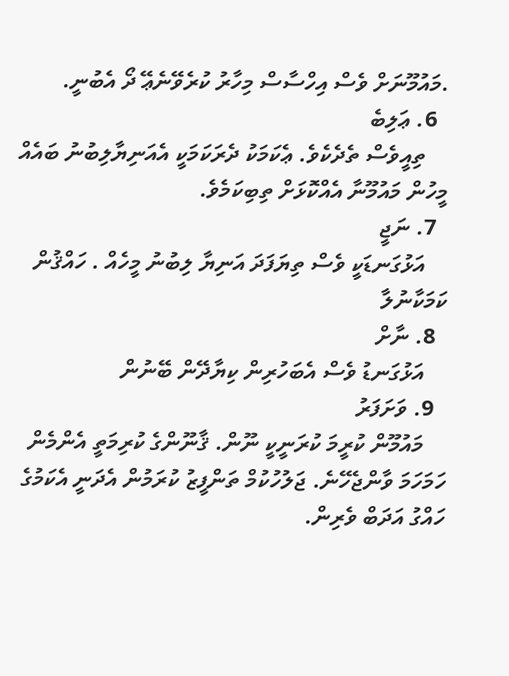.މައުމޫނަށް ވެސް އިހްސާސް މިހާރު ކުރެވޭނެޢޭ ދޯ އެބުނީ.
  6. ޢަލިބެ
    ތިއީވެސް ތެދެކެވެ. ޢެކަމަކު ދެރަކަމަކީ އެއަނިޔާލިބުނު ބައެއް މީހުން މައުމޫނާ އެއްކޮޅަށް ތިބިކަމެވެ.
  7. ނަޖީ
    އަޅުގަނޑަކީ ވެސް ތިޔަފަދަ އަނިޔާ ލިބުނު މީހެއް . ހައްޤުން ކަމަކާނުލާ
  8. ނާށް
    އަޅުގަނޑު ވެސް އެބަހުރިން ކިޔާދޭން ބޭނުން
  9. ވަށަފަރު
    މައުމޫން ކުރީމަ ކުރަނީކީ ނޫން. ޤާނޫންގެ ކުރިމަތީ އެންމެން ހަމަހަމަ ވާންޖެހޭނެ. ޖަލުހުކުމް ތަންފީޒު ކުރަމުން އެދަނީ އެކަމުގެ ހައްގު އަދަބް ވެރިން.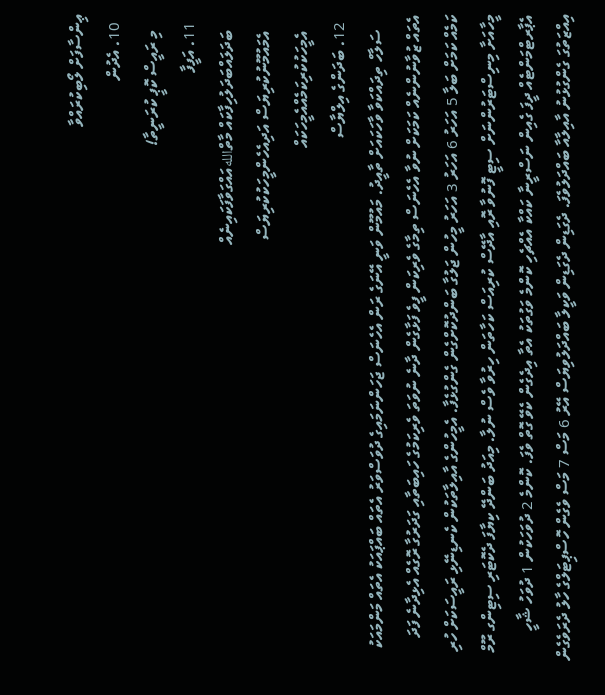ޢިންސާފަށް ލޯބިކުރައްވާ
  10. އެދުން
    މި ރައީސް ކޮޕީ ކުރަނީތާ!
  11. އަފީފާ
    ބަދަލައްބަދަލުހިފާކައް މާތްاللهއައްގަވާފަކައިނެއް
    އެމައުމޫނުކުރިޔަސް އަދިއެހެންމީހަކުކުރިޔަސް
    އެމީހަކުކުރިކަމެއްއެމީހަކައް
  12. ބަދަންގެ އިލްޔާސް
    ސަލާހް ތިދައްކަވާ ވާހަކައަށް ތާއީދު. މައުމޫން ވަނީ އޭނަގެ ރަން އެހެނަސް ޖަހަންނަމައިގެ ދުވަސްވަރު އެތައް ބައްޕައަކު އެތައް މަންމައަކު އެތައް ޒުވާނުންނެއް ކަމަކަށް ނުވާ އެހެނަސް ތިމާގެ ވެރިކަން ފީވެ ފަޅާގެން ދާނެ ނުވަތަ ވެރިކަމުގެ ހައިބަތާއި ގަދަރުގާ ރޮގެއް އެޅިދާނެ ފަދަ ކަމެއް ކަމަށް ބަލާ 5 އަހަރު 6 އަހަރު 3 އަހަރު މީހުން ޖަލުގާ ބަންދުކޮށްގެން ގެންގުޅެފާ. އެމީހުންގެ އާއިލާތަކުން ކެނޑިނޭޅި ރައީސަކަށް ހުރި މީހާއަށާ މިނިސްޓަރުންނަށް ސިޓީ ފޮނުވާ ރޮއި އާދޭސް ކުރިއަސް ކަހާތަން ހިރުވާ ވެސް ނުލާ. މިއަދު ބަންދޭ ކިޔާފަ ދެކޮޓަރި ސިޓިންގ ރޫމް އެޕާރޓްމަންޓެއް ދީފަ ގެއިން ނަސްރީނާ ކައްކާ އެއްޗެހި ކޮންމެ ވަގުތަކު އެތާ އިދެގެން ކެވޭ ގޮތް ވެފަ. ކޮންމެ 2 ދުވަހަކުން 1 ދުވަހު ޝާހީ އިއްޒަތުގަ ގެންގުޅުނު އާއިލާއާ ބައްދަލުވެފަ. ދެގަޑިން ދެގަޑިން ވަކީލާ ބައްދަލުވިޔަސް އޭރު 6 މަސް 7 މަސް ވެގެން ހޮސްޕިޓަލްގެ ހާލު ދެރަވެގެން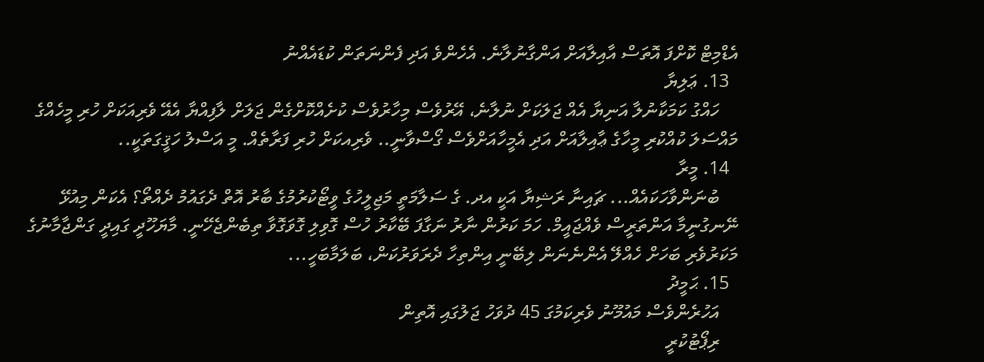އެޑްމިޓް ކޮށްފަ އޮތަސް އާއިލާއަށް އަންގާނުލާނެ. އެހެންވެ އަދި ފެންނަތަން ކުޑައެއްނު
  13. ޢަލިޔާ
    ހައްގު ކަމަކާނުލާ އަނިޔާ އެއް ޖަލަކަށް ނުލާނެ، އޭރުވެސް މިހާރުވެސް ކުށެއްކޮށްގެން ޖަލަށް ލާފިއްޔާ އެއޭ ވެރިއަކަށް ހުރި މީހެއްގެ މައްސަލަ ކުއްކުރި މީހާގެ ޢާއިލާއަށް އަދި އެމީހާއަށްވެސް ގޯސްވާނީ.. ވެރިއކަށް ހުރި ފަރާތެއް. މީ އަސްލު ހަޤީގަތަކީ..
  14. މީރާ
    ބުނަންވާހަކައެއް... ޗައިނާ ރަޝިޔާ އަކީ އދ. ގެ ސަލާމަތީ މަޖިލީހުގެ ވީޓޯކުރުމުގެ ބާރު އޮތް ދެގައުމު ދެއްތޯ؟ އެކަން މިއުޅޭ ނޭނގުނީމާ އަންތަރީސް ވެއްޖައީމް. ހަމަ ކަރުން ނާރު ނަގާފަ ބޭކާރު ހުސް ގޮވިލި ގޮވަގޮވާ ތިބެންޖެހޭނީ. މާޔަހޫދީ ގައިދީ ގަންޖާމާނުގެ މަކަރުވެރި ބަހަށް ހެއްލޭ އެންނެނަން ލިބޭނީ އިންތިހާ ދެރަވަރުކަން، ބަލަމާބަހީ...
  15. ޙަމީދު
    އަހުރެންވެސް މައުމޫނު ވެރިކަމުގަ 45 ދުވަހު ޖަލުގައި އޮތިން
    ރިޕޯޓުކުރީ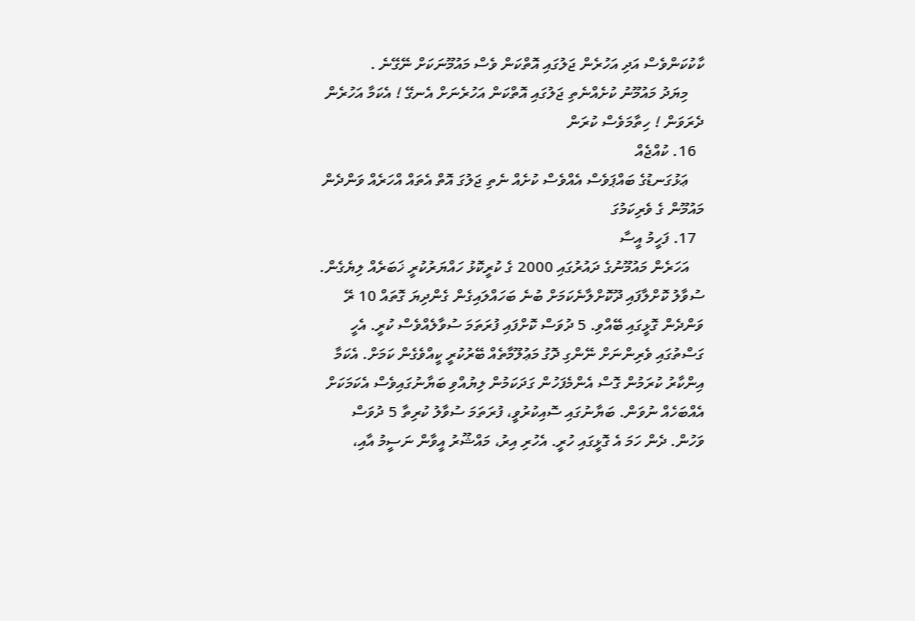ކާކުކަންވެސް އަދި އަހުރެން ޖަލުގައި އޮތްކަން ވެސް މައުމޫނަކަށް ނޭގޭނެ .
    މިޔަދު މައުމޫނު ކުށެއްނެތި ޖަލުގައި އޮތްކަން އަހުރެނަށް އެނގޭ ! އެކަމާ އަހުރެން ދެރަވަން ! ހިތާމަވެސް ކުރަން
  16. ކުއްޖެއް
    ޢަޅުގަނޑުގެ ބައްޕަވެސް އެއްވެސް ކުށެއް ނެތި ޖަލުގަ އޮތް އެތައް އްހަރެއް ވަންދެން މައުމޫން ގެ ވެރިކަމުގަ
  17. ފަހީމު އީސާ
    އަހަރެން މައުމޫނުގެ ދައުރުގައި 2000 ގެ ކުރީކޮޅު ހައްޔަރުކުރީ ޚަބަރެއް ލިޔެގެން. ސުވާލު ކޮށްލާފައި ދޫކޮށްލާނެކަމަށް ބުނެ ބަހައްލައިގެން ގެންދިޔަ ގޮތައް 10 ރޭ ވަންދެން ގޮޅީގައި ބޭއްވި. 5 ދުވަސް ކޮށްފައި ފުރަތަމަ ސުވާލެއްވެސް ކުރީ. އެހީ ގަސްތުގައި ވެރިންނަށް ނޭންގި ދޮގު މަޢުލޫމާތެއް ބޭރުކުރީ ކީއްވެގެން ކަމަށް. އެކަމާ އިންކާރު ކުރަމުން ގޮސް އެންމެފަހުން ގަދަކަމުން ލިޔުއްވި ބަޔާނުގައިވެސް އެކަމަކަށް އެއްބަހެއް ނުވަން. ބަޔާނުގައި ސޮއިކުރުވީ، ފުރަތަމަ ސުވާލު ކުރިތާ 5 ދުވަސް ވަހުން. ދެން ހަމަ އެ ގޮޅީގައި ހުރީ. އެހުރި އިރު، މައްޝޫރު އީވާން ނަސީމު އާއި،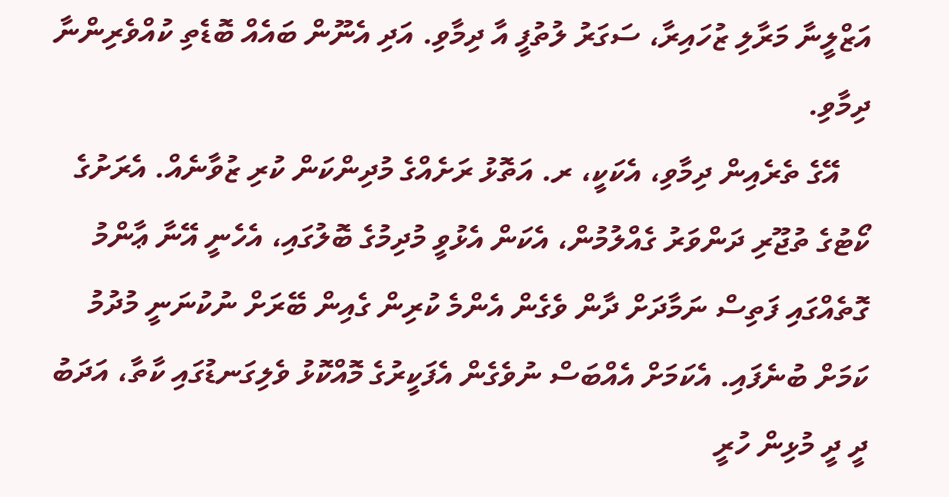އަޒްލީނާ މަރާލި ޒުހައިރާ، ސަގަރު ލުތުފީ އާ ދިމާވި. އަދި އެނޫން ބައެއް ބޮޑެތި ކުއްވެރިންނާ ދިމާވި.
    އޭގެ ތެރެއިން ދިމާވި، އެކަކީ، ރ. އަތޮޅު ރަށެއްގެ މުދިންކަން ކުރި ޒުވާނެއް. އެރަށުގެ ކޯޓުގެ ތުޖޫރި ދަންވަރު ގެއްލުމުން، އެކަން އެޅުވީ މުދިމުގެ ބޮލުގައި، އެހެނީ އޭނާ ޢާންމު ގޮތެއްގައި ފަތިސް ނަމާދަށް ދާން ވެގެން އެންމެ ކުރިން ގެއިން ބޭރަށް ނުކުނަނީ މުދުމު ކަމަށް ބުނެފައި. އެކަމަށް އެއްބަސް ނުވެގެން އެފަކީރުގެ މޮއްކޮޅު ވެލިގަނޑުގައި ކާތާ، އަދަބު ދީ ދީ މުޅިން ހުރީ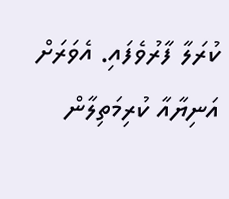ކުރަލާ ފާރުވެފައި. އެވަރަށް އަނިޔާއާ ކުރިމަތިލާން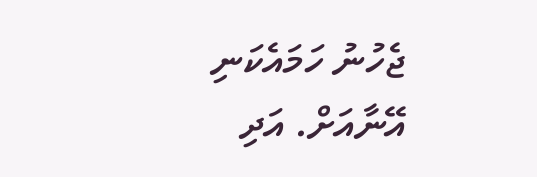ޖެހުނު ހަމައެކަނި އޭނާއަށް. އަދި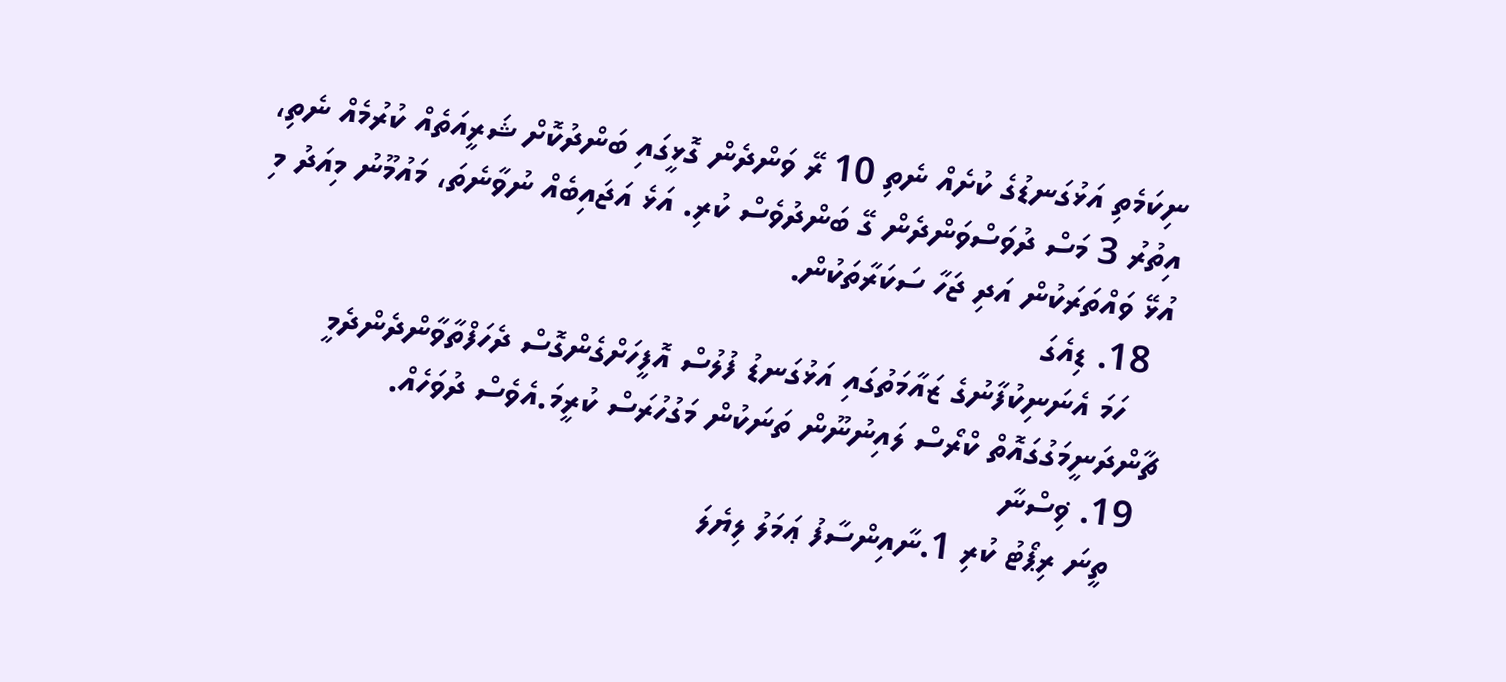ނިކަމެތި އަޅުގަނޑުގެ ކުށެއް ނެތި 10 ރޭ ވަންދެން ގޮޅީގައި ބަންދުކޮށް ޝަރީއަތެއް ކުރުމެއް ނެތި، އިތުރު 3 މަސް ދުވަސްވަންދެން ގޭ ބަންދުވެސް ކުރި. އަޅެ އަޖައިބެއް ނުވާނެތަ، މައުމޫނު މިއަދު މި އުޅޭ ވައްތަރަކުން އަދި ޖަހާ ސަކަރާތަކުން.
  18. ޑިއެގަ
    ހަމަ އެނަނިކުފާނުގެ ޒައާމަތުގައި އަޅުގަނޑު ފުލުސް އޮފީހަށްގެންގޮސް ދެހަފްތާވާންދެންދެމީ ޗާންދަނީމަގުގައޮތް ކްރޯސް ލައިނުނޫން ތަނަކުން މަގުހުރަސް ކުރީމަ.އެވެސް ދުވަހެއް.
  19. ޥިސްނާ
    ތީނަ ރިޕޯޓު ކުރި 1.ނާއިންސާފު ޢަމަލު ލިޔެލަ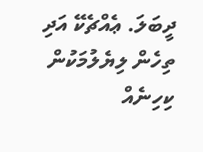ދީބަލަ. ޢެއްޗެކޭ އަދި ތިހެން ލިޔެލުމަކުން ކިހިނެއް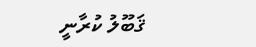ޤަބޫލު ކުރާނީ